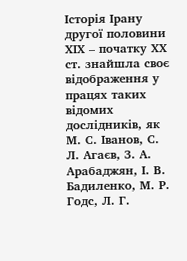Історія Ірану другої половини ХІХ – початку ХХ ст. знайшла своє відображення у працях таких відомих дослідників, як М. С. Іванов, С. Л. Агаєв, З. А. Арабаджян, І. В. Бадиленко, М. Р. Годс, Л. Г.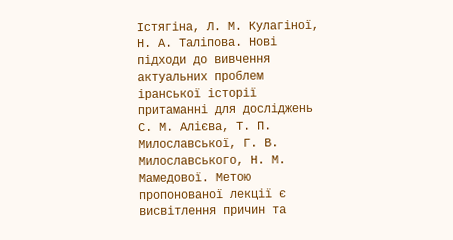Істягіна, Л. М. Кулагіної, Н. А. Таліпова. Нові підходи до вивчення актуальних проблем іранської історії притаманні для досліджень С. М. Алієва, Т. П. Милославської, Г. В. Милославського, Н. М. Мамедової. Метою пропонованої лекції є висвітлення причин та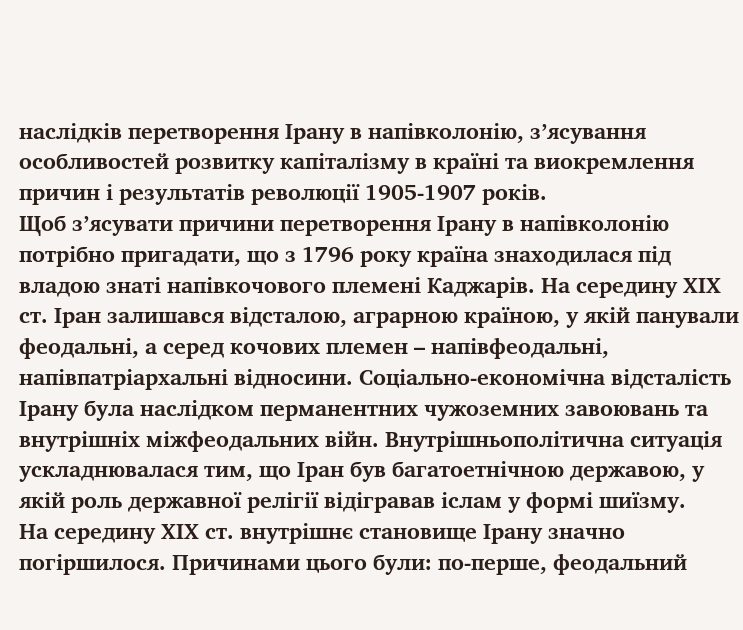наслідків перетворення Ірану в напівколонію, з’ясування особливостей розвитку капіталізму в країні та виокремлення причин і результатів революції 1905-1907 років.
Щоб з’ясувати причини перетворення Ірану в напівколонію потрібно пригадати, що з 1796 року країна знаходилася під владою знаті напівкочового племені Каджарів. На середину ХІХ ст. Іран залишався відсталою, аграрною країною, у якій панували феодальні, а серед кочових племен – напівфеодальні, напівпатріархальні відносини. Соціально-економічна відсталість Ірану була наслідком перманентних чужоземних завоювань та внутрішніх міжфеодальних війн. Внутрішньополітична ситуація ускладнювалася тим, що Іран був багатоетнічною державою, у якій роль державної релігії відігравав іслам у формі шиїзму.
На середину ХІХ ст. внутрішнє становище Ірану значно погіршилося. Причинами цього були: по-перше, феодальний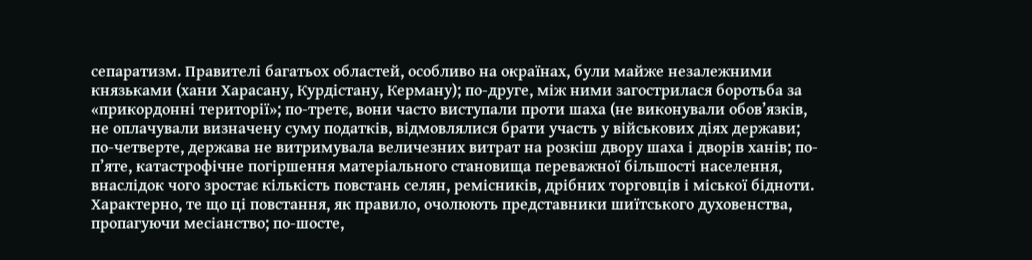сепаратизм. Правителі багатьох областей, особливо на окраїнах, були майже незалежними князьками (хани Харасану, Курдістану, Керману); по-друге, між ними загострилася боротьба за «прикордонні території»; по-третє, вони часто виступали проти шаха (не виконували обов’язків, не оплачували визначену суму податків, відмовлялися брати участь у військових діях держави; по-четверте, держава не витримувала величезних витрат на розкіш двору шаха і дворів ханів; по-п’яте, катастрофічне погіршення матеріального становища переважної більшості населення, внаслідок чого зростає кількість повстань селян, ремісників, дрібних торговців і міської бідноти. Характерно, те що ці повстання, як правило, очолюють представники шиїтського духовенства, пропагуючи месіанство; по-шосте,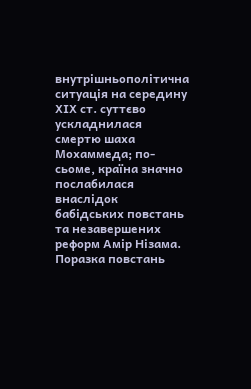внутрішньополітична ситуація на середину ХІХ ст. суттєво ускладнилася смертю шаха Мохаммеда; по-сьоме, країна значно послабилася внаслідок бабідських повстань та незавершених реформ Амір Нізама. Поразка повстань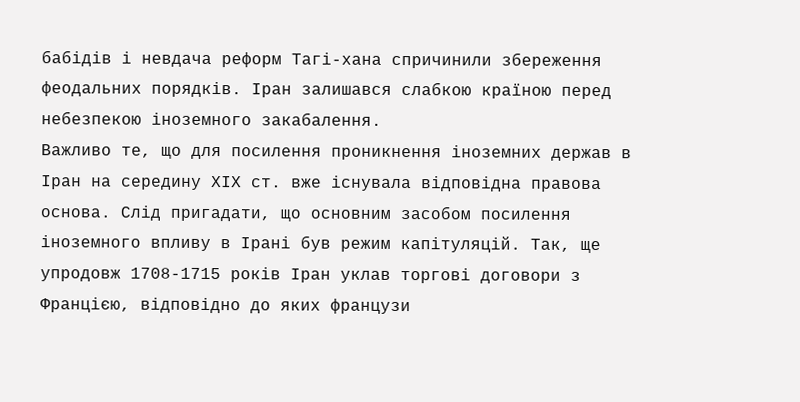бабідів і невдача реформ Тагі-хана спричинили збереження феодальних порядків. Іран залишався слабкою країною перед небезпекою іноземного закабалення.
Важливо те, що для посилення проникнення іноземних держав в Іран на середину ХІХ ст. вже існувала відповідна правова основа. Слід пригадати, що основним засобом посилення іноземного впливу в Ірані був режим капітуляцій. Так, ще упродовж 1708-1715 років Іран уклав торгові договори з Францією, відповідно до яких французи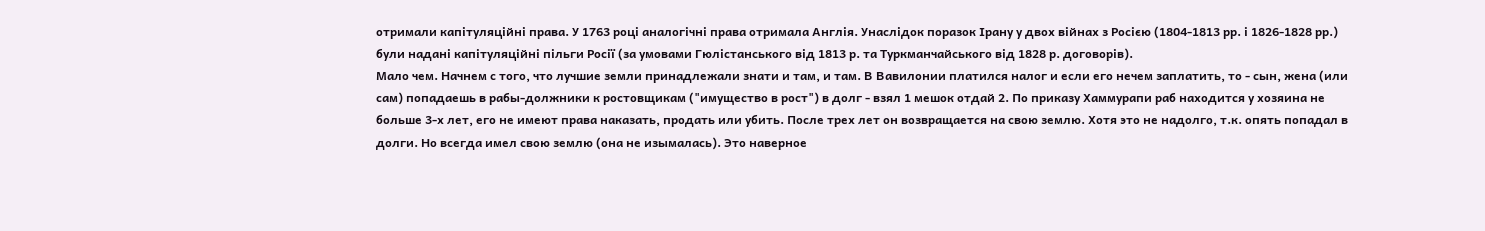отримали капітуляційні права. У 1763 році аналогічні права отримала Англія. Унаслідок поразок Ірану у двох війнах з Росією (1804-1813 рр. і 1826-1828 рр.) були надані капітуляційні пільги Росії (за умовами Гюлістанського від 1813 р. та Туркманчайського від 1828 р. договорів).
Мало чем. Начнем с того, что лучшие земли принадлежали знати и там, и там. В Вавилонии платился налог и если его нечем заплатить, то - сын, жена (или сам) попадаешь в рабы-должники к ростовщикам ("имущество в рост") в долг - взял 1 мешок отдай 2. По приказу Хаммурапи раб находится у хозяина не больше 3-х лет, его не имеют права наказать, продать или убить. После трех лет он возвращается на свою землю. Хотя это не надолго, т.к. опять попадал в долги. Но всегда имел свою землю (она не изымалась). Это наверное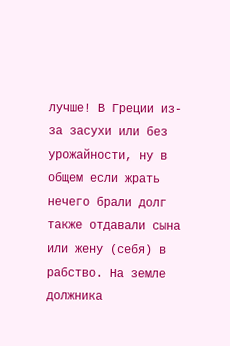лучше! В Греции из-за засухи или без урожайности, ну в общем если жрать нечего брали долг также отдавали сына или жену (себя) в рабство. На земле должника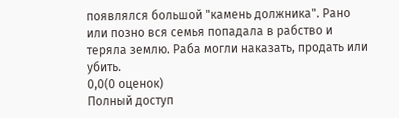появлялся большой "камень должника". Рано или позно вся семья попадала в рабство и теряла землю. Раба могли наказать, продать или убить.
0,0(0 оценок)
Полный доступ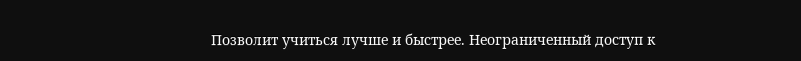Позволит учиться лучше и быстрее. Неограниченный доступ к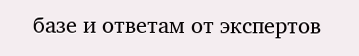базе и ответам от экспертов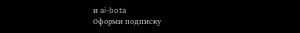и ai-bota
Оформи подписку